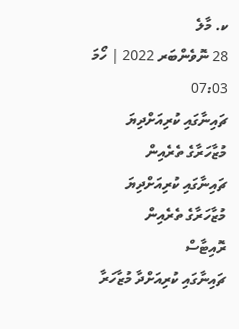ކ. މާލެ
28 ނޮވެންބަރ 2022 | ހޯމަ 07:03
ޗައިނާގައި ކުރިއަށްދިޔަ މުޒާހަރާގެ ތެރެއިން
ޗައިނާގައި ކުރިއަށްދިޔަ މުޒާހަރާގެ ތެރެއިން
ރޮއިޓާސް
ޗައިނާގައި ކުރިއަށްދާ މުޒާހަރާ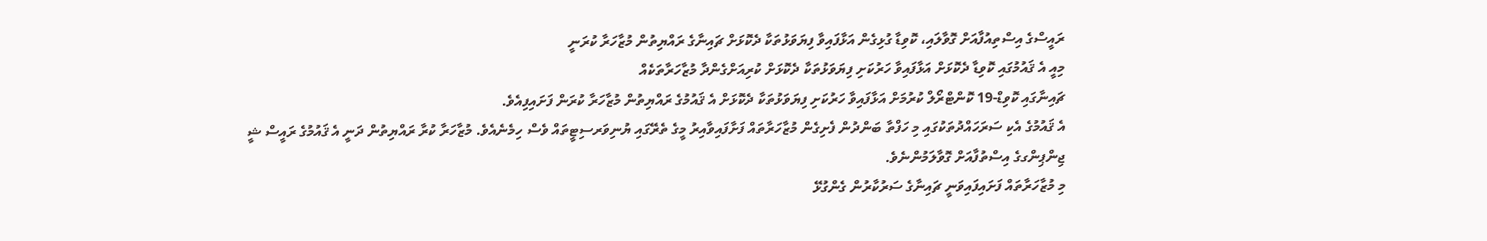ރައީސްގެ އިސްތިއުފާއަށް ގޮވާލައި، ކޮވިޑާ ގުޅިގެން އަޅާފައިވާ ފިޔަވަޅުތަކާ ދެކޮޅަށް ޗައިނާގެ ރައްޔިތުން މުޒާހަރާ ކުރަނީ
މިއީ އެ ޤައުމުގައި ކޮވިޑާ ދެކޮޅަށް އަޅާފައިވާ ހަރުކަށި ފިޔަވަޅުތަކާ ދެކޮޅަށް ކުރިއަށްގެންދާ މުޒާހަރާތަކެއް
ޗައިނާގައި ކޮވިޑް-19 ކޮންޓްރޯލް ކުރުމަށް އަޅާފައިވާ ހަރުކަށި ފިޔަވަޅުތަކާ ދެކޮޅަށް އެ ޤައުމުގެ ރައްޔިތުން މުޒާހަރާ ކުރަން ފަށައިފިއެވެ.
އެ ޤައުމުގެ އެކި ސަރަހައްދުތަކުގައި މި ހަފްތާ ބަންދުން ފެށިގެން މުޒާހަރާތައް ފަށާފައިވާއިރު މީގެ ތެރޭގައި ޔުނިވަރސިޓީތައް ވެސް ހިމެނެއެވެ. މުޒާހަރާ ކުރާ ރައްޔިތުން ދަނީ އެ ޤައުމުގެ ރައީސް ޝީ ޖިންޕިންގގެ އިސްތުފާއަށް ގޮވާލަމުންނެވެ.
މި މުޒާހަރާތައް ފަށައިފައިވަނީ ޗައިނާގެ ސަރުކާރުން ގެންގުޅޭ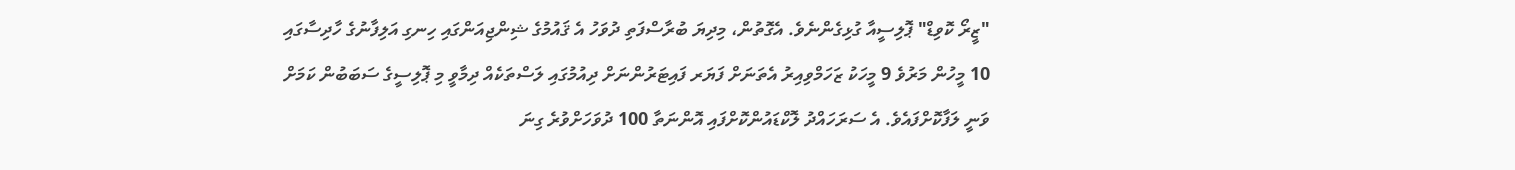"ޒީރޯ ކޮވިޑް" ޕޮލިސީއާ ގުޅިގެންނެވެ. އެގޮތުން، މިދިޔަ ބުރާސްފަތި ދުވަހު އެ ޤައުމުގެ ޝިންޖިއަންގައި ހިނގި އަލިފާނުގެ ހާދިސާގައި 10 މީހުން މަރުވެ 9 މީހަކު ޒަހަމްވިއިރު އެތަނަށް ފަޔަރ ފައިޓަރުންނަށް ދިއުމުގައި ލަސްތަކެއް ދިމާވީ މި ޕޮލިސީގެ ސަބަބުން ކަމަށް ވަނީ ލަފާކޮށްފައެވެ. އެ ސަރަހައްދު ލޮކްޑައުންކޮށްފައި އޮންނަތާ 100 ދުވަހަށްވުރެ ގިނަ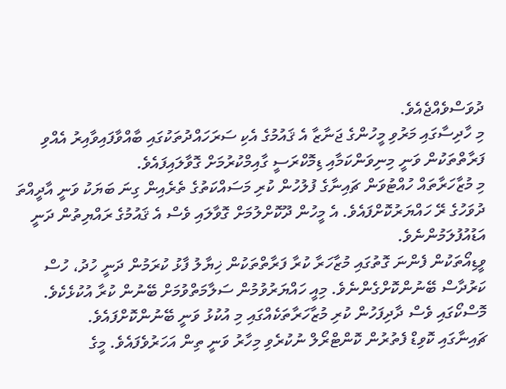ދުވަސްވެއްޖެއެވެ.
މި ހާދިސާގައި މަރުވި މީހުންގެ ޖަނާޒާ އެ ޤައުމުގެ އެކި ސަރަހައްދުތަކުގައި ބާއްވާފައިވާއިރު އެއްވި ފަރާތްތަކުން ވަނީ މިނިވަންކަމާއި ޑިމޮކްރަސީ ގާއިމްކުރުމަށް ގޮވާލައިފައެވެ.
މި މުޒާހަރާތައް ހުއްޓުވަން ޗައިނާގެ ފުލުހުން ކުރި މަސައްކަތުގެ ތެރެއިން ގިނަ ބަޔަކު ވަނީ އާދީއްތަ ދުވަހުގެ ރޭ ހައްޔަރުކޮށްފައެވެ. އެ މީހުން ދޫކޮށްލުމަށް ގޮވާލައި ވެސް އެ ޤައުމުގެ ރައްޔިތުން ދަނީ އަޑުއުފުލަމުންނެވެ.
ވީޑިއޯތަކުން ފެންނަ ގޮތުގައި މުޒާހަރާ ކުރާ ފަރާތްތަކުން ޚިޔާލު ފާޅު ކުރަމުން ދަނީ ހުދު، ހުސް ކަރުދާސް ބޭނުންކޮށްގެންނެވެ. މިއީ ހައްޔަރުވުމުން ސަލާމަތްވުމަށް ބޭނުން ކުރާ އުކުޅެކެވެ. މޮސްކޯގައި ވެސް ދާދިފަހުން ކުރި މުޒާހަރާތަކެއްގައި މި އުކުޅު ވަނީ ބޭނުންކޮށްފައެވެ.
ޗައިނާގައި ކޮވިޑް ފެތުރުން ކޮންޓްރޯލް ނުކުރެވި މިހާރު ވަނީ ތިން އަހަރުވެފައެވެ. މީގެ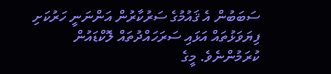ސަބަބުން އެ ޤައުމުގެ ސަރުކާރުން އަންނަނީ ހަރުކަށި ފިޔަވަޅުތައް އަޅައި ސަރަހައްދުތައް ލޮކްޑައުން ކުރަމުންނެވެ. މީގެ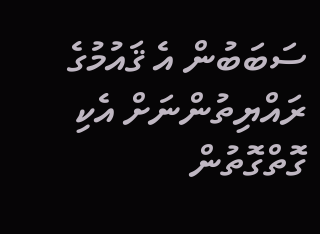ސަބަބުން އެ ޤައުމުގެ ރައްޔިތުންނަށް އެކި ގޮތްގޮތުން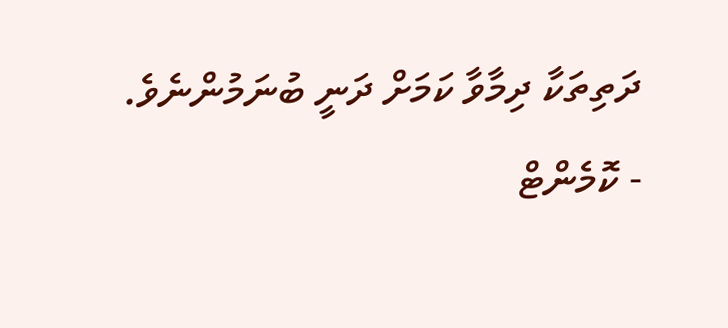ދަތިތަކާ ދިމާވާ ކަމަށް ދަނީ ބުނަމުންނެވެ.
- ކޮމެންޓް